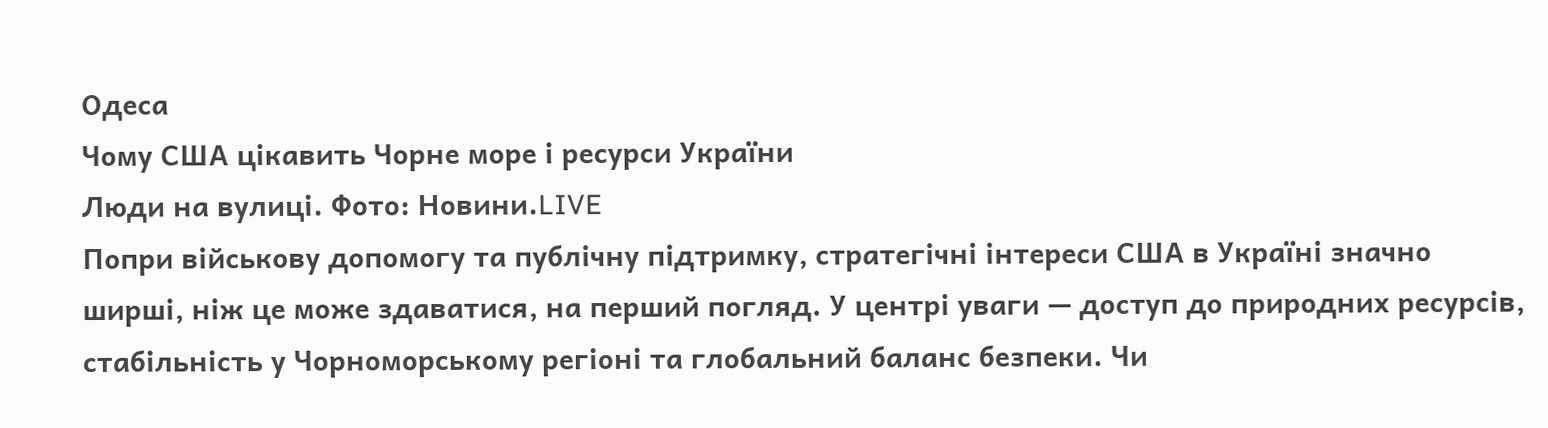Одеса
Чому США цікавить Чорне море і ресурси України
Люди на вулиці. Фото: Новини.LIVE
Попри військову допомогу та публічну підтримку, стратегічні інтереси США в Україні значно ширші, ніж це може здаватися, на перший погляд. У центрі уваги — доступ до природних ресурсів, стабільність у Чорноморському регіоні та глобальний баланс безпеки. Чи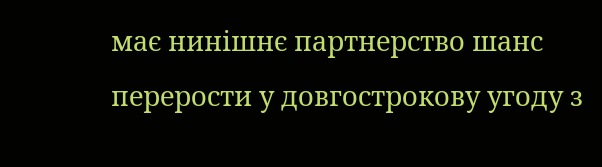має нинішнє партнерство шанс перерости у довгострокову угоду з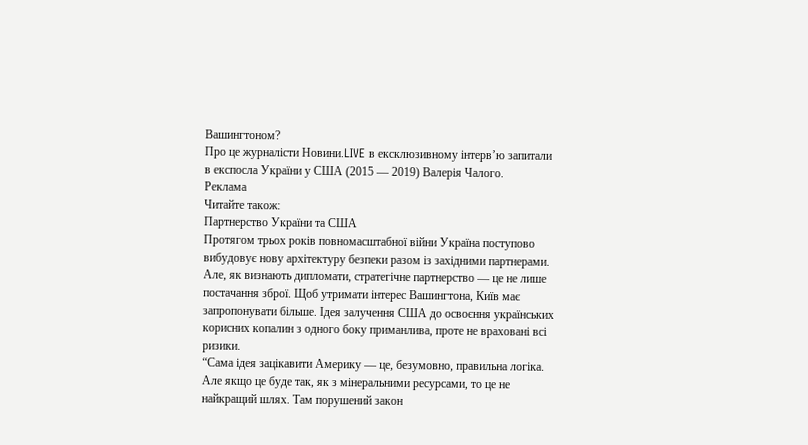Вашингтоном?
Про це журналісти Новини.LIVE в ексклюзивному інтерв’ю запитали в експосла України у США (2015 — 2019) Валерія Чалого.
Реклама
Читайте також:
Партнерство України та США
Протягом трьох років повномасштабної війни Україна поступово вибудовує нову архітектуру безпеки разом із західними партнерами. Але, як визнають дипломати, стратегічне партнерство — це не лише постачання зброї. Щоб утримати інтерес Вашингтона, Київ має запропонувати більше. Ідея залучення США до освоєння українських корисних копалин з одного боку приманлива, проте не враховані всі ризики.
“Сама ідея зацікавити Америку — це, безумовно, правильна логіка. Але якщо це буде так, як з мінеральними ресурсами, то це не найкращий шлях. Там порушений закон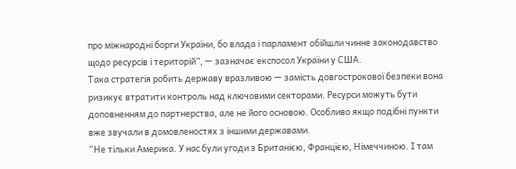про міжнародні борги України, бо влада і парламент обійшли чинне законодавство щодо ресурсів і територій”, — зазначає експосол України у США.
Така стратегія робить державу вразливою — замість довгострокової безпеки вона ризикує втратити контроль над ключовими секторами. Ресурси можуть бути доповненням до партнерства, але не його основою. Особливо якщо подібні пункти вже звучали в домовленостях з іншими державами.
“Не тільки Америка. У нас були угоди з Британією, Францією, Німеччиною. І там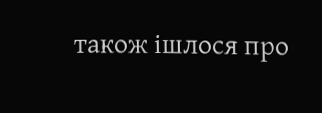також ішлося про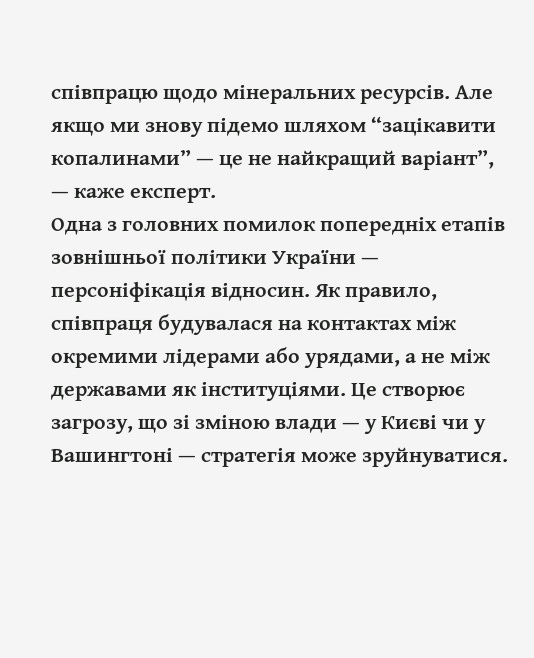співпрацю щодо мінеральних ресурсів. Але якщо ми знову підемо шляхом “зацікавити копалинами” — це не найкращий варіант”, — каже експерт.
Одна з головних помилок попередніх етапів зовнішньої політики України — персоніфікація відносин. Як правило, співпраця будувалася на контактах між окремими лідерами або урядами, а не між державами як інституціями. Це створює загрозу, що зі зміною влади — у Києві чи у Вашингтоні — стратегія може зруйнуватися.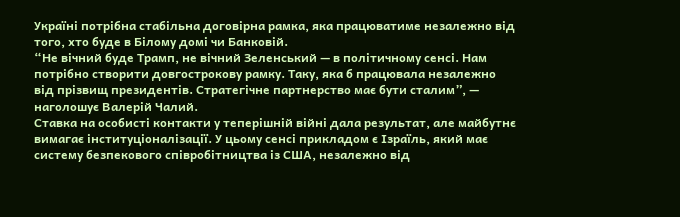Україні потрібна стабільна договірна рамка, яка працюватиме незалежно від того, хто буде в Білому домі чи Банковій.
“Не вічний буде Трамп, не вічний Зеленський — в політичному сенсі. Нам потрібно створити довгострокову рамку. Таку, яка б працювала незалежно від прізвищ президентів. Стратегічне партнерство має бути сталим”, — наголошує Валерій Чалий.
Ставка на особисті контакти у теперішній війні дала результат, але майбутнє вимагає інституціоналізації. У цьому сенсі прикладом є Ізраїль, який має систему безпекового співробітництва із США, незалежно від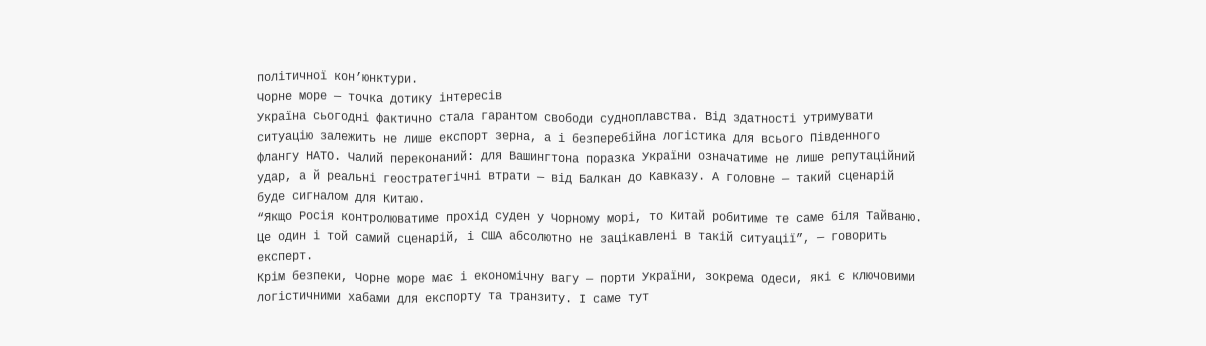політичної кон’юнктури.
Чорне море — точка дотику інтересів
Україна сьогодні фактично стала гарантом свободи судноплавства. Від здатності утримувати ситуацію залежить не лише експорт зерна, а і безперебійна логістика для всього Південного флангу НАТО. Чалий переконаний: для Вашингтона поразка України означатиме не лише репутаційний удар, а й реальні геостратегічні втрати — від Балкан до Кавказу. А головне — такий сценарій буде сигналом для Китаю.
“Якщо Росія контролюватиме прохід суден у Чорному морі, то Китай робитиме те саме біля Тайваню. Це один і той самий сценарій, і США абсолютно не зацікавлені в такій ситуації”, — говорить експерт.
Крім безпеки, Чорне море має і економічну вагу — порти України, зокрема Одеси, які є ключовими логістичними хабами для експорту та транзиту. І саме тут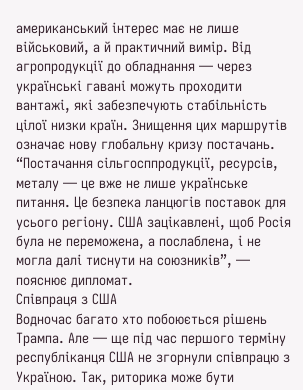американський інтерес має не лише військовий, а й практичний вимір. Від агропродукції до обладнання — через українські гавані можуть проходити вантажі, які забезпечують стабільність цілої низки країн. Знищення цих маршрутів означає нову глобальну кризу постачань.
“Постачання сільгосппродукції, ресурсів, металу — це вже не лише українське питання. Це безпека ланцюгів поставок для усього регіону. США зацікавлені, щоб Росія була не переможена, а послаблена, і не могла далі тиснути на союзників”, — пояснює дипломат.
Співпраця з США
Водночас багато хто побоюється рішень Трампа. Але — ще під час першого терміну республіканця США не згорнули співпрацю з Україною. Так, риторика може бути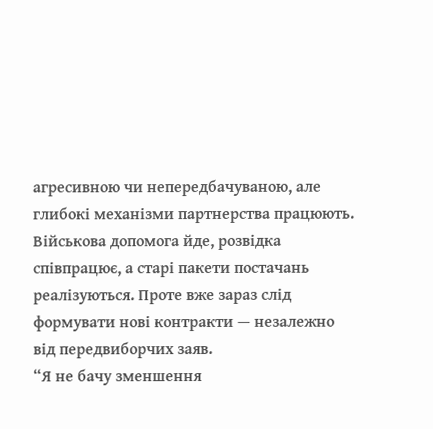агресивною чи непередбачуваною, але глибокі механізми партнерства працюють. Військова допомога йде, розвідка співпрацює, а старі пакети постачань реалізуються. Проте вже зараз слід формувати нові контракти — незалежно від передвиборчих заяв.
“Я не бачу зменшення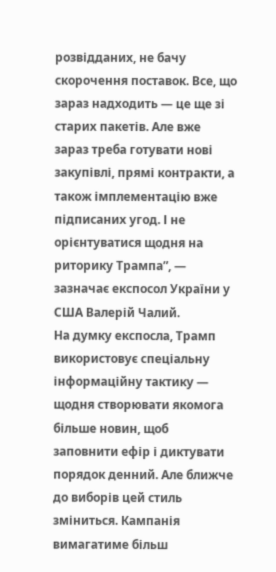розвідданих, не бачу скорочення поставок. Все, що зараз надходить — це ще зі старих пакетів. Але вже зараз треба готувати нові закупівлі, прямі контракти, а також імплементацію вже підписаних угод. І не орієнтуватися щодня на риторику Трампа”, — зазначає експосол України у США Валерій Чалий.
На думку експосла, Трамп використовує спеціальну інформаційну тактику — щодня створювати якомога більше новин, щоб заповнити ефір і диктувати порядок денний. Але ближче до виборів цей стиль зміниться. Кампанія вимагатиме більш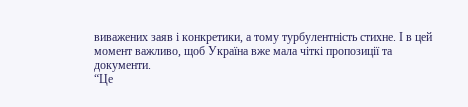виважених заяв і конкретики, а тому турбулентність стихне. І в цей момент важливо, щоб Україна вже мала чіткі пропозиції та документи.
“Це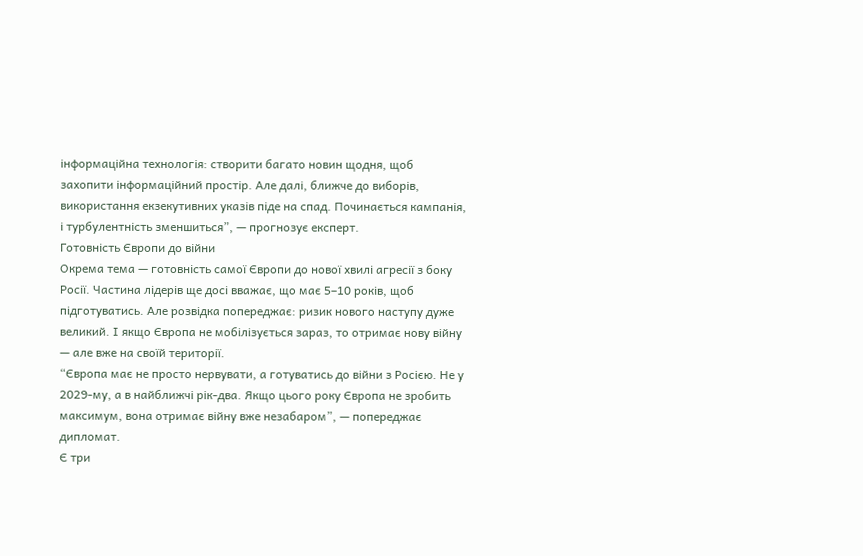інформаційна технологія: створити багато новин щодня, щоб захопити інформаційний простір. Але далі, ближче до виборів, використання екзекутивних указів піде на спад. Починається кампанія, і турбулентність зменшиться”, — прогнозує експерт.
Готовність Європи до війни
Окрема тема — готовність самої Європи до нової хвилі агресії з боку Росії. Частина лідерів ще досі вважає, що має 5–10 років, щоб підготуватись. Але розвідка попереджає: ризик нового наступу дуже великий. І якщо Європа не мобілізується зараз, то отримає нову війну — але вже на своїй території.
“Європа має не просто нервувати, а готуватись до війни з Росією. Не у 2029-му, а в найближчі рік-два. Якщо цього року Європа не зробить максимум, вона отримає війну вже незабаром”, — попереджає дипломат.
Є три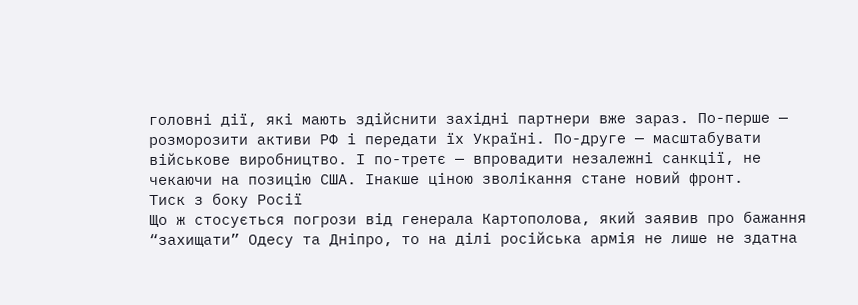головні дії, які мають здійснити західні партнери вже зараз. По-перше — розморозити активи РФ і передати їх Україні. По-друге — масштабувати військове виробництво. І по-третє — впровадити незалежні санкції, не чекаючи на позицію США. Інакше ціною зволікання стане новий фронт.
Тиск з боку Росії
Що ж стосується погрози від генерала Картополова, який заявив про бажання “захищати” Одесу та Дніпро, то на ділі російська армія не лише не здатна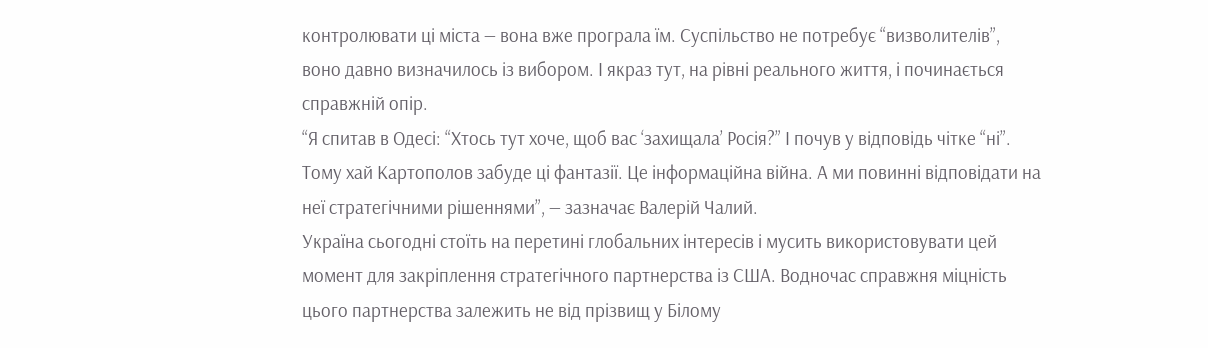контролювати ці міста — вона вже програла їм. Суспільство не потребує “визволителів”, воно давно визначилось із вибором. І якраз тут, на рівні реального життя, і починається справжній опір.
“Я спитав в Одесі: “Хтось тут хоче, щоб вас ‘захищала’ Росія?” І почув у відповідь чітке “ні”. Тому хай Картополов забуде ці фантазії. Це інформаційна війна. А ми повинні відповідати на неї стратегічними рішеннями”, — зазначає Валерій Чалий.
Україна сьогодні стоїть на перетині глобальних інтересів і мусить використовувати цей момент для закріплення стратегічного партнерства із США. Водночас справжня міцність цього партнерства залежить не від прізвищ у Білому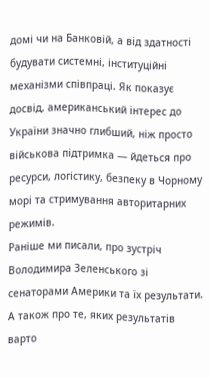домі чи на Банковій, а від здатності будувати системні, інституційні механізми співпраці. Як показує досвід, американський інтерес до України значно глибший, ніж просто військова підтримка — йдеться про ресурси, логістику, безпеку в Чорному морі та стримування авторитарних режимів.
Раніше ми писали, про зустріч Володимира Зеленського зі сенаторами Америки та їх результати. А також про те, яких результатів варто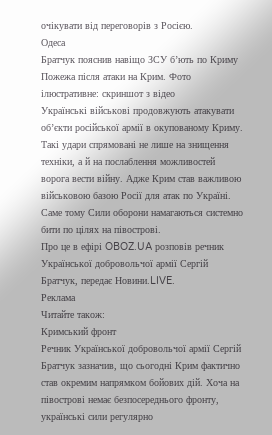очікувати від переговорів з Росією.
Одеса
Братчук пояснив навіщо ЗСУ б’ють по Криму
Пожежа після атаки на Крим. Фото ілюстративне: скриншот з відео
Українські військові продовжують атакувати об’єкти російської армії в окупованому Криму. Такі удари спрямовані не лише на знищення техніки, а й на послаблення можливостей ворога вести війну. Адже Крим став важливою військовою базою Росії для атак по Україні. Саме тому Сили оборони намагаються системно бити по цілях на півострові.
Про це в ефірі OBOZ.UA розповів речник Української добровольчої армії Сергій Братчук, передає Новини.LIVE.
Реклама
Читайте також:
Кримський фронт
Речник Української добровольчої армії Сергій Братчук зазначив, що сьогодні Крим фактично став окремим напрямком бойових дій. Хоча на півострові немає безпосереднього фронту, українські сили регулярно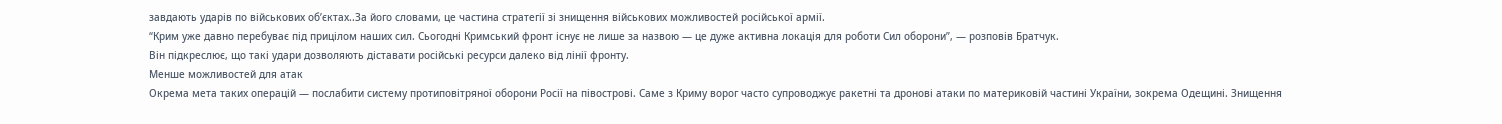завдають ударів по військових об’єктах..За його словами, це частина стратегії зі знищення військових можливостей російської армії.
“Крим уже давно перебуває під прицілом наших сил. Сьогодні Кримський фронт існує не лише за назвою — це дуже активна локація для роботи Сил оборони”, — розповів Братчук.
Він підкреслює, що такі удари дозволяють діставати російські ресурси далеко від лінії фронту.
Менше можливостей для атак
Окрема мета таких операцій — послабити систему протиповітряної оборони Росії на півострові. Саме з Криму ворог часто супроводжує ракетні та дронові атаки по материковій частині України, зокрема Одещині. Знищення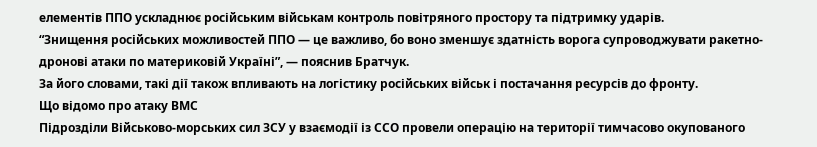елементів ППО ускладнює російським військам контроль повітряного простору та підтримку ударів.
“Знищення російських можливостей ППО — це важливо, бо воно зменшує здатність ворога супроводжувати ракетно-дронові атаки по материковій Україні”, — пояснив Братчук.
За його словами, такі дії також впливають на логістику російських військ і постачання ресурсів до фронту.
Що відомо про атаку ВМС
Підрозділи Військово-морських сил ЗСУ у взаємодії із ССО провели операцію на території тимчасово окупованого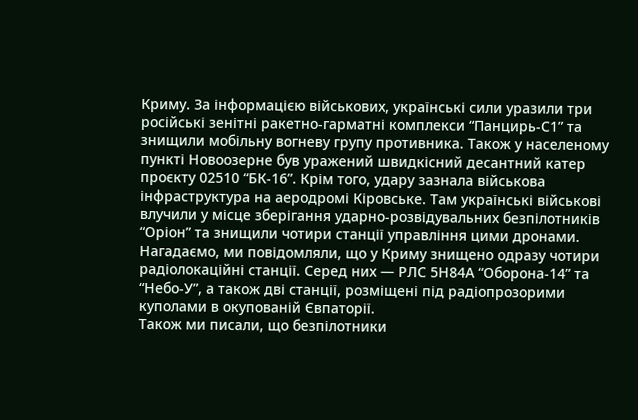Криму. За інформацією військових, українські сили уразили три російські зенітні ракетно-гарматні комплекси “Панцирь-С1” та знищили мобільну вогневу групу противника. Також у населеному пункті Новоозерне був уражений швидкісний десантний катер проєкту 02510 “БК-16”. Крім того, удару зазнала військова інфраструктура на аеродромі Кіровське. Там українські військові влучили у місце зберігання ударно-розвідувальних безпілотників “Оріон” та знищили чотири станції управління цими дронами.
Нагадаємо, ми повідомляли, що у Криму знищено одразу чотири радіолокаційні станції. Серед них — РЛС 5Н84А “Оборона-14” та “Небо-У”, а також дві станції, розміщені під радіопрозорими куполами в окупованій Євпаторії.
Також ми писали, що безпілотники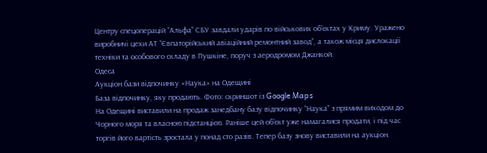Центру спецоперацій “Альфа” СБУ завдали ударів по військових об’єктах у Криму. Уражено виробничі цехи АТ “Євпаторійський авіаційний ремонтний завод”, а також місця дислокації техніки та особового складу в Пушкіне, поруч з аеродромом Джанкой.
Одеса
Аукціон бази відпочинку «Наука» на Одещині
База відпочинку, яку продають. Фото: скриншот із Google Maps
На Одещині виставили на продаж занедбану базу відпочинку “Наука” з прямим виходом до Чорного моря та власною підстанцією. Раніше цей об’єкт уже намагалися продати, і під час торгів його вартість зростала у понад сто разів. Тепер базу знову виставили на аукціон.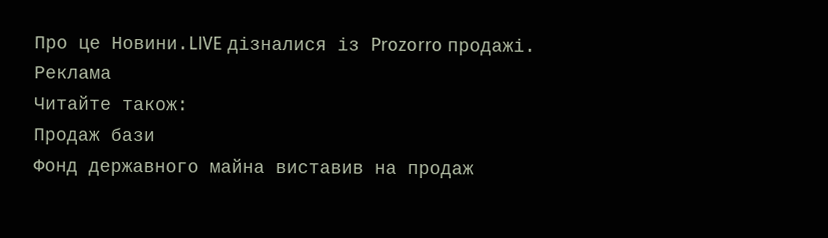Про це Новини.LIVE дізналися із Prozorro продажі.
Реклама
Читайте також:
Продаж бази
Фонд державного майна виставив на продаж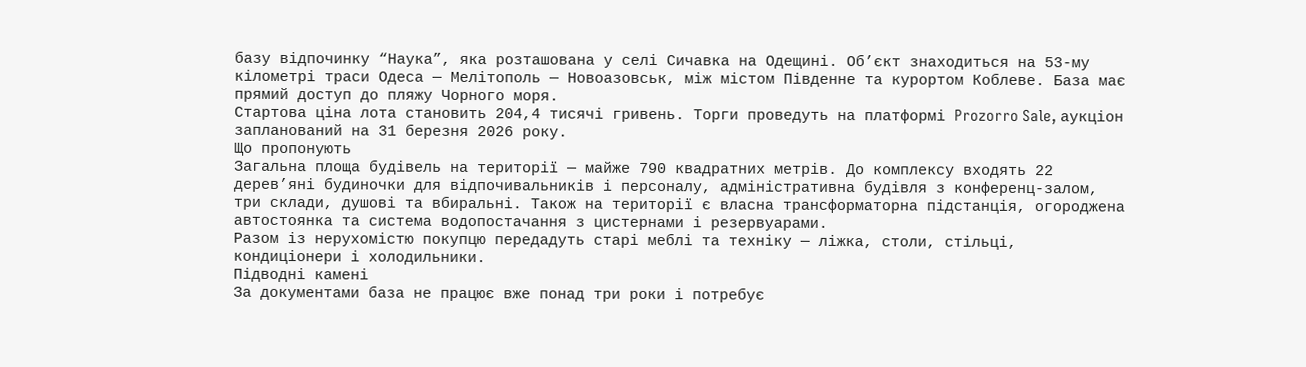базу відпочинку “Наука”, яка розташована у селі Сичавка на Одещині. Об’єкт знаходиться на 53-му кілометрі траси Одеса — Мелітополь — Новоазовськ, між містом Південне та курортом Коблеве. База має прямий доступ до пляжу Чорного моря.
Стартова ціна лота становить 204,4 тисячі гривень. Торги проведуть на платформі Prozorro Sale, аукціон запланований на 31 березня 2026 року.
Що пропонують
Загальна площа будівель на території — майже 790 квадратних метрів. До комплексу входять 22 дерев’яні будиночки для відпочивальників і персоналу, адміністративна будівля з конференц-залом, три склади, душові та вбиральні. Також на території є власна трансформаторна підстанція, огороджена автостоянка та система водопостачання з цистернами і резервуарами.
Разом із нерухомістю покупцю передадуть старі меблі та техніку — ліжка, столи, стільці, кондиціонери і холодильники.
Підводні камені
За документами база не працює вже понад три роки і потребує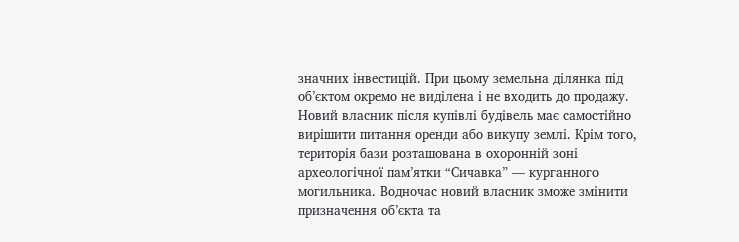значних інвестицій. При цьому земельна ділянка під об’єктом окремо не виділена і не входить до продажу. Новий власник після купівлі будівель має самостійно вирішити питання оренди або викупу землі. Крім того, територія бази розташована в охоронній зоні археологічної пам’ятки “Сичавка” — курганного могильника. Водночас новий власник зможе змінити призначення об’єкта та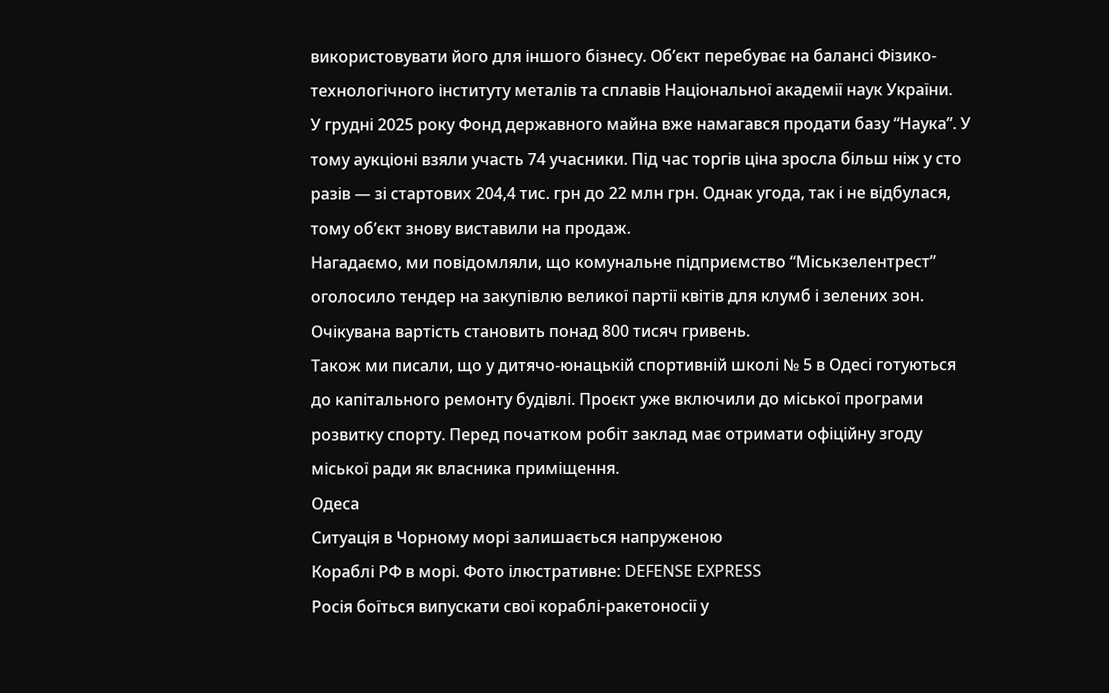використовувати його для іншого бізнесу. Об’єкт перебуває на балансі Фізико-технологічного інституту металів та сплавів Національної академії наук України.
У грудні 2025 року Фонд державного майна вже намагався продати базу “Наука”. У тому аукціоні взяли участь 74 учасники. Під час торгів ціна зросла більш ніж у сто разів — зі стартових 204,4 тис. грн до 22 млн грн. Однак угода, так і не відбулася, тому об’єкт знову виставили на продаж.
Нагадаємо, ми повідомляли, що комунальне підприємство “Міськзелентрест” оголосило тендер на закупівлю великої партії квітів для клумб і зелених зон. Очікувана вартість становить понад 800 тисяч гривень.
Також ми писали, що у дитячо-юнацькій спортивній школі № 5 в Одесі готуються до капітального ремонту будівлі. Проєкт уже включили до міської програми розвитку спорту. Перед початком робіт заклад має отримати офіційну згоду міської ради як власника приміщення.
Одеса
Ситуація в Чорному морі залишається напруженою
Кораблі РФ в морі. Фото ілюстративне: DEFENSE EXPRESS
Росія боїться випускати свої кораблі-ракетоносії у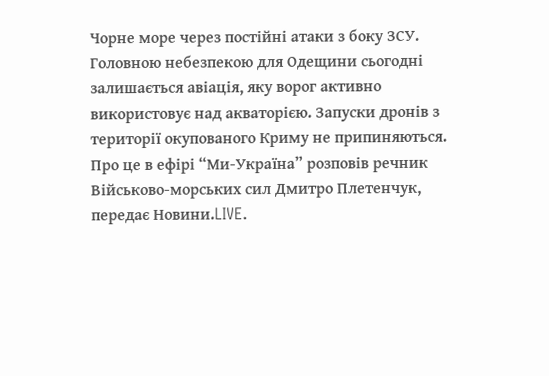Чорне море через постійні атаки з боку ЗСУ. Головною небезпекою для Одещини сьогодні залишається авіація, яку ворог активно використовує над акваторією. Запуски дронів з території окупованого Криму не припиняються.
Про це в ефірі “Ми-Україна” розповів речник Військово-морських сил Дмитро Плетенчук, передає Новини.LIVE.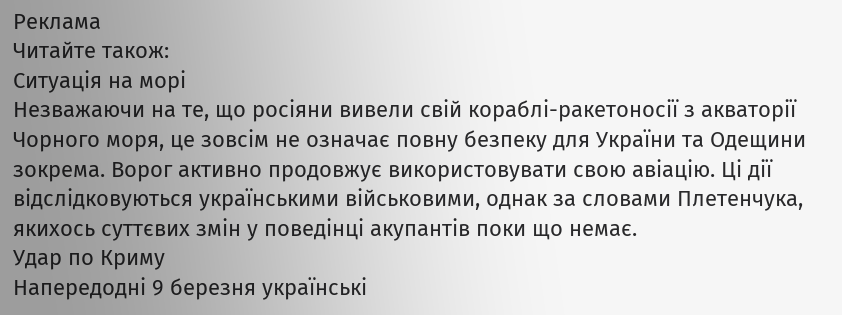Реклама
Читайте також:
Ситуація на морі
Незважаючи на те, що росіяни вивели свій кораблі-ракетоносії з акваторії Чорного моря, це зовсім не означає повну безпеку для України та Одещини зокрема. Ворог активно продовжує використовувати свою авіацію. Ці дії відслідковуються українськими військовими, однак за словами Плетенчука, якихось суттєвих змін у поведінці акупантів поки що немає.
Удар по Криму
Напередодні 9 березня українські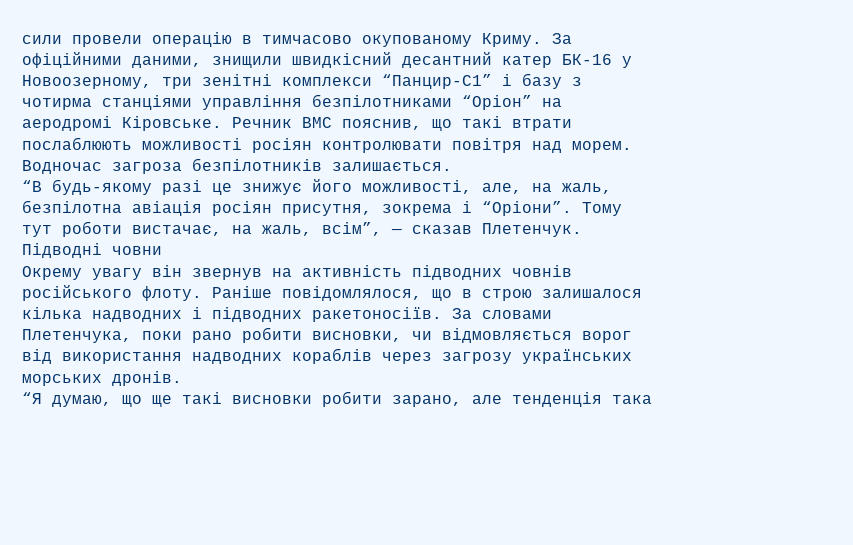сили провели операцію в тимчасово окупованому Криму. За офіційними даними, знищили швидкісний десантний катер БК-16 у Новоозерному, три зенітні комплекси “Панцир-С1” і базу з чотирма станціями управління безпілотниками “Оріон” на аеродромі Кіровське. Речник ВМС пояснив, що такі втрати послаблюють можливості росіян контролювати повітря над морем. Водночас загроза безпілотників залишається.
“В будь-якому разі це знижує його можливості, але, на жаль, безпілотна авіація росіян присутня, зокрема і “Оріони”. Тому тут роботи вистачає, на жаль, всім”, — сказав Плетенчук.
Підводні човни
Окрему увагу він звернув на активність підводних човнів російського флоту. Раніше повідомлялося, що в строю залишалося кілька надводних і підводних ракетоносіїв. За словами Плетенчука, поки рано робити висновки, чи відмовляється ворог від використання надводних кораблів через загрозу українських морських дронів.
“Я думаю, що ще такі висновки робити зарано, але тенденція така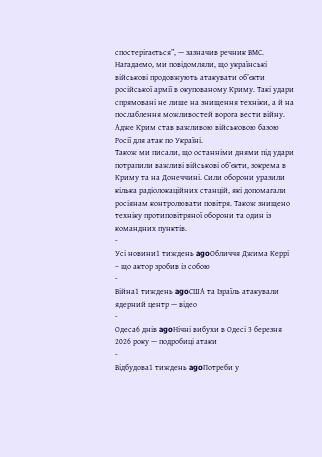спостерігається”, — зазначив речник ВМС.
Нагадаємо, ми повідомляли, що українські військові продовжують атакувати об’єкти російської армії в окупованому Криму. Такі удари спрямовані не лише на знищення техніки, а й на послаблення можливостей ворога вести війну. Адже Крим став важливою військовою базою Росії для атак по Україні.
Також ми писали, що останніми днями під удари потрапили важливі військові об’єкти, зокрема в Криму та на Донеччині. Сили оборони уразили кілька радіолокаційних станцій, які допомагали росіянам контролювати повітря. Також знищено техніку протиповітряної оборони та один із командних пунктів.
-
Усі новини1 тиждень agoОбличчя Джима Керрі – що актор зробив із собою
-
Війна1 тиждень agoСША та Ізраїль атакували ядерний центр — відео
-
Одеса6 днів agoНічні вибухи в Одесі 3 березня 2026 року — подробиці атаки
-
Відбудова1 тиждень agoПотреби у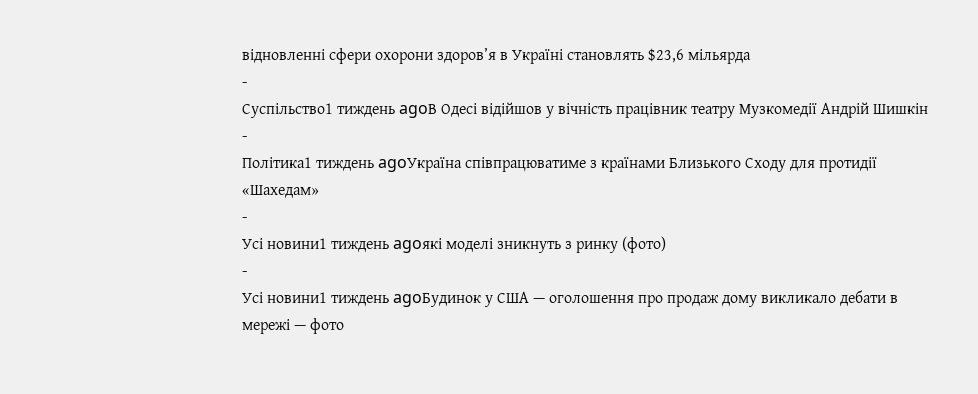відновленні сфери охорони здоров’я в Україні становлять $23,6 мільярда
-
Суспільство1 тиждень agoВ Одесі відійшов у вічність працівник театру Музкомедії Андрій Шишкін
-
Політика1 тиждень agoУкраїна співпрацюватиме з країнами Близького Сходу для протидії «Шахедам»
-
Усі новини1 тиждень agoякі моделі зникнуть з ринку (фото)
-
Усі новини1 тиждень agoБудинок у США — оголошення про продаж дому викликало дебати в мережі — фото